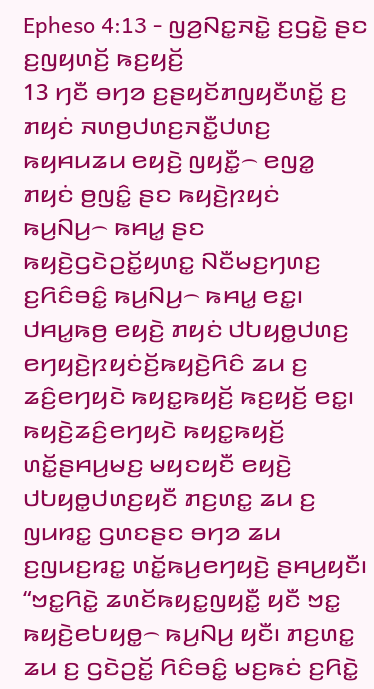Epheso 4:13 - ꤜꤤ꤬ꤡꤢ꤭ꤏꤢꤧ꤭ ꤢ꤬ꤞꤢꤧ꤭ ꤔꤢ ꤢ꤬ꤜꤟꤛꤢꤩ꤬ ꤒꤢ꤬ꤟꤢꤩ꤬
13 ꤚꤢꤪ ꤋꤚꤤ ꤢ꤬ꤔꤟꤢꤩꤊꤜꤟꤢꤪꤛꤢꤩ꤭ ꤢ꤬ ꤊꤟꤢꤦ ꤏꤛꤥ꤬ꤓꤛꤢ꤬ꤏꤢꤪ꤭ꤓꤛꤢ꤬ ꤒꤟꤌꤣꤘꤣ ꤕꤟꤢꤧ꤬ ꤜꤟꤢꤪ꤭꤮ ꤕꤜꤤ꤭ ꤊꤟꤢꤦ ꤥ꤬ꤜꤢꤨ꤭ ꤔꤢ ꤒꤟꤢꤧ꤬ꤐꤟꤢꤦ ꤒꤣ꤬ꤡꤣ꤬꤮ ꤒꤌꤣ꤭ ꤔꤢ ꤒꤟꤢꤧ꤬ꤞꤢꤧꤑꤢꤩ꤭ꤟꤛꤢ꤭ ꤡꤢꤪꤗꤢ꤬ꤚꤛꤢ꤬ ꤢ꤬ꤖꤢꤨꤋꤢꤨ꤭ ꤒꤣ꤬ꤡꤣ꤬꤮ ꤒꤌꤣ꤭ ꤕꤢ꤭꤯ ꤓꤌꤣ꤭ꤒꤥ꤬ ꤕꤟꤢꤧ꤬ ꤊꤟꤢꤦ ꤓꤝꤟꤥ꤭ꤓꤛꤢ꤬ ꤕꤚꤟꤢꤧ꤬ꤐꤟꤢꤦꤢꤩ꤬ꤒꤟꤢꤧ꤬ꤖꤢꤨ ꤘꤣ ꤢ꤬ ꤘꤢꤨ꤬ꤕꤚꤟꤢꤧ ꤒꤟꤢ꤭ꤒꤟꤢꤩ꤬ ꤒꤢ꤬ꤟꤢꤩ꤬ ꤕꤢ꤭꤯ ꤒꤟꤢꤧ꤬ꤘꤢꤨ꤬ꤕꤚꤟꤢꤧ ꤒꤟꤢ꤭ꤒꤟꤢꤩ꤬ ꤛꤢꤩ꤭ꤔꤌꤣ꤬ꤗꤢ꤬ ꤗꤟꤢꤟꤢꤪ ꤕꤟꤢꤧ꤬ ꤓꤝꤟꤥ꤭ꤓꤛꤢ꤬ꤟꤢꤪ ꤊꤢ꤬ꤛꤢ꤭ ꤘꤣ ꤢ꤬ ꤜꤣꤙꤢ꤭ ꤞꤛꤢꤔꤢ ꤋꤚꤤ ꤘꤣ ꤢ꤬ꤜꤣꤢ꤬ꤙꤢ꤭ ꤛꤢꤩ꤭ꤒꤣ꤬ꤕꤚꤟꤢꤧ꤬ ꤔꤌꤣ꤬ꤟꤢꤪ꤯
“ꤠꤢ꤭ꤖꤢꤧ꤭ ꤘꤛꤢꤩꤒꤟꤢ꤭ꤜꤟꤢꤪ꤭ ꤟꤢꤪ ꤠꤢ꤭ ꤒꤟꤢꤧ꤬ꤕꤝꤟꤥ꤭꤮ ꤒꤣ꤬ꤡꤣ꤬ ꤟꤢꤪ꤯ ꤊꤢ꤬ꤛꤢ꤭ ꤘꤣ ꤢ꤬ ꤞꤢꤧꤑꤢꤩ꤭ ꤖꤢꤨꤋꤢꤨ꤭ ꤗꤢ꤬ꤒꤢꤦ ꤢ꤬ꤖꤢꤧ꤭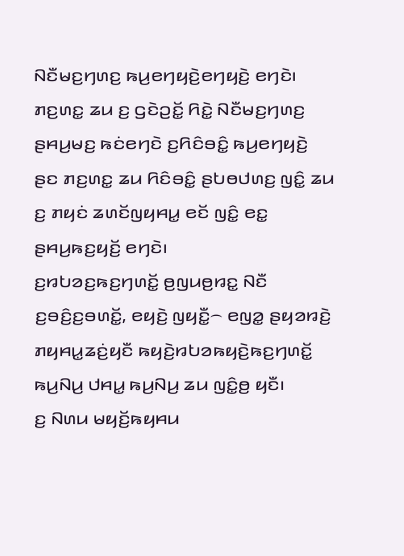ꤡꤢꤪꤗꤢ꤬ꤚꤛꤢ꤬ ꤒꤣ꤬ꤕꤚꤟꤢꤧ꤬ꤕꤚꤟꤢꤧ꤬ ꤕꤚꤢꤧ꤯ ꤊꤢ꤬ꤛꤢ꤭ ꤘꤣ ꤢ꤬ ꤞꤢꤧꤑꤢꤩ꤭ ꤖꤢꤧ꤭ ꤡꤢꤪꤗꤢ꤬ꤚꤛꤢ꤬ ꤔꤌꤣ꤬ꤗꤢ꤬ ꤒꤢꤦꤕꤚꤢꤧ ꤢ꤬ꤖꤢꤨꤋꤢꤨ꤭ ꤒꤣ꤬ꤕꤚꤟꤢꤧ꤬ ꤔꤢ ꤊꤢ꤬ꤛꤢ꤭ ꤘꤣ ꤖꤢꤨꤋꤢꤨ꤭ ꤔꤝꤥꤓꤛꤢ꤬ ꤜꤢꤨ꤭ ꤘꤣ ꤢ꤬ ꤊꤟꤢꤦ ꤘꤛꤢꤩꤜꤟꤌꤣ꤭ ꤕꤢꤩ ꤜꤢꤨ꤭ ꤕꤢ꤭ ꤔꤌꤣ꤬ꤒꤢ꤬ꤟꤢꤩ꤬ ꤕꤚꤢꤧ꤯
ꤢ꤬ꤙꤝꤤꤢ꤬ꤒꤢ꤬ꤚꤛꤢꤩ꤭ ꤥ꤬ꤜꤣꤥ꤬ꤙꤢ꤭ ꤡꤢꤪ ꤢ꤬ꤋꤢꤨ꤬ꤢ꤬ꤋꤛꤢꤩ꤭, ꤕꤟꤢꤧ꤬ ꤜꤟꤢꤪ꤭꤮ ꤕꤜꤤ꤭ ꤔꤟꤤꤙꤢꤧ꤬ ꤊꤟꤌꤣ꤭ꤘꤢꤦ꤬ꤟꤢꤪ ꤒꤟꤢꤧ꤬ꤙꤝꤤꤒꤟꤢꤧ꤬ꤒꤢ꤬ꤚꤛꤢꤩ꤭ ꤒꤣ꤬ꤡꤣ꤬ ꤓꤌꤣ꤭ ꤒꤣ꤬ꤡꤣ꤬ ꤘꤣ ꤜꤢꤨ꤭ꤥ꤬ ꤟꤢꤪ꤯
ꤢ꤬ ꤡꤛꤣ ꤗꤟꤢꤩ꤬ꤒꤟꤌꤣ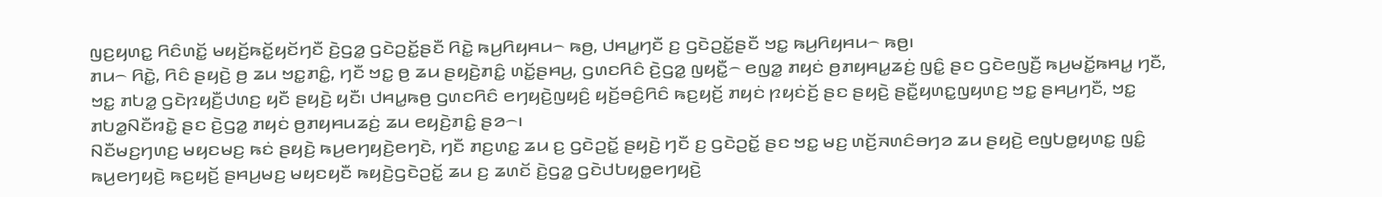ꤜꤢ꤬ꤟꤛꤢ꤭ ꤖꤢꤨꤛꤢꤩ꤭ ꤗꤟꤢꤩ꤬ꤒꤢꤩ꤭ꤟꤢꤩꤚꤢꤪ ꤢꤧ꤬ꤞꤤ꤭ ꤞꤢꤧꤑꤢꤩ꤭ꤔꤢꤪ ꤖꤢꤧ꤭ ꤒꤣ꤬ꤖꤟꤌꤣ꤮ ꤒꤥ꤬, ꤓꤌꤣ꤭ꤚꤢꤪ ꤢ꤬ ꤞꤢꤧꤑꤢꤩ꤭ꤔꤢꤪ ꤠꤢ꤭ ꤒꤣ꤬ꤖꤟꤌꤣ꤮ ꤒꤥ꤬꤯
ꤊꤣ꤮ ꤖꤢꤧ꤭, ꤖꤢꤨ ꤔꤟꤢꤧ꤬ ꤥ꤬ ꤘꤣ ꤠꤢ꤭ꤊꤢꤨ꤭, ꤚꤢꤪ ꤠꤢ꤭ ꤥ꤬ ꤘꤣ ꤔꤟꤢꤧ꤬ꤊꤢꤨ꤭ ꤛꤢꤩ꤭ꤔꤌꤣ꤬, ꤞꤛꤢꤖꤢꤨ ꤢꤧ꤬ꤞꤤ꤭ ꤜꤟꤢꤪ꤭꤮ ꤕꤜꤤ꤭ ꤊꤟꤢꤦ ꤥ꤬ꤊꤟꤌꤣ꤭ꤘꤢꤦ꤬ ꤜꤢꤨ꤭ ꤔꤢ ꤞꤢꤧꤕꤜꤢꤪ꤬ ꤒꤣ꤬ꤗꤢꤩ꤭ꤒꤌꤣ꤭ ꤚꤢꤪ, ꤠꤢ꤭ ꤊꤝꤤ꤭ ꤞꤢꤧꤐꤟꤢꤪ꤬ꤓꤛꤢ꤬ ꤟꤢꤪ ꤔꤟꤢꤧ꤬ ꤟꤢꤪ꤯ ꤓꤌꤣ꤭ꤒꤥ꤬ ꤞꤛꤢꤖꤢꤨ ꤕꤚꤟꤢꤧ꤬ꤜꤟꤢꤨ꤬ ꤟꤢꤩ꤬ꤋꤢꤨ꤬ꤖꤢꤨ ꤒꤢ꤬ꤟꤢꤩ꤬ ꤊꤟꤢꤦ ꤐꤟꤢꤦꤢꤩ꤬ ꤔꤢ ꤔꤟꤢꤧ꤬ ꤔꤢꤪ꤭ꤟꤛꤢ꤭ꤜꤟꤛꤢ꤬ ꤠꤢ꤭ ꤔꤌꤣ꤬ꤚꤢꤪ, ꤠꤢ꤭ ꤊꤝꤤ꤭ꤡꤢꤪꤙꤢꤧ꤭ ꤔꤢ ꤢꤧ꤬ꤞꤤ꤭ ꤊꤟꤢꤦ ꤥ꤬ꤊꤟꤌꤣꤘꤢꤦ꤬ ꤘꤣ ꤕꤟꤢꤧ꤬ꤊꤢꤨ꤭ ꤔꤤ꤮꤯
ꤡꤢꤪꤗꤢ꤬ꤚꤛꤢ꤬ ꤗꤟꤢꤗꤢ꤬ ꤒꤢꤦ ꤔꤟꤢꤧ꤬ ꤒꤣ꤬ꤕꤚꤟꤢꤧ꤬ꤕꤚꤢꤧ, ꤚꤢꤪ ꤊꤢ꤬ꤛꤢ꤭ ꤘꤣ ꤢ꤬ ꤞꤢꤧꤑꤢꤩ꤭ ꤔꤟꤢꤧ꤬ ꤚꤢꤪ ꤢ꤬ ꤞꤢꤧꤑꤢꤩ꤭ ꤔꤢ ꤠꤢ꤭ ꤗꤢ꤬ ꤛꤢꤩ꤬ꤏꤛꤢꤨꤋꤚꤤ ꤘꤣ ꤔꤟꤢꤧ꤬ ꤕꤜꤝꤥ꤭ꤟꤛꤢ꤭ ꤜꤢꤨ꤭ ꤒꤣ꤬ꤕꤚꤟꤢꤧ꤬ ꤒꤢ꤬ꤟꤢꤩ꤬ ꤔꤌꤣ꤬ꤗꤢ꤬ ꤗꤟꤢꤟꤢꤪ ꤒꤟꤢꤧ꤬ꤞꤢꤧꤑꤢꤩ꤭ ꤘꤣ ꤢ꤬ ꤘꤛꤢꤩ ꤢꤧ꤬ꤞꤤ꤭ ꤞꤢꤧꤓꤝꤟꤥ꤭ꤕꤚꤟꤢꤧ꤬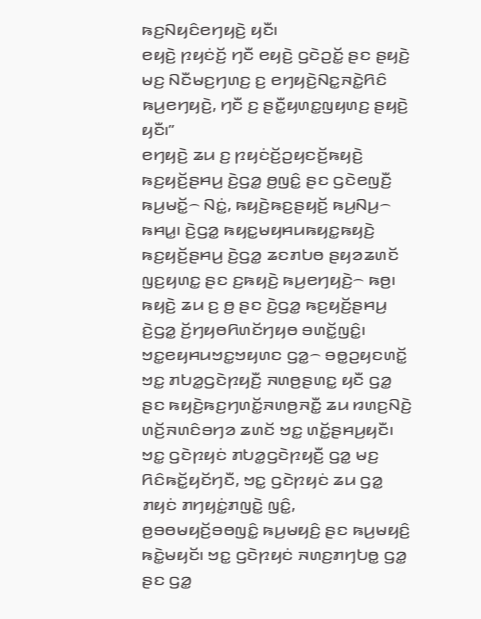ꤒꤢ꤬ꤡꤟꤢꤨꤕꤚꤟꤢꤧ꤬ ꤟꤢꤪ꤯
ꤕꤟꤢꤧ꤬ ꤐꤟꤢꤦꤢꤩ꤬ ꤚꤢꤪ ꤕꤟꤢꤧ꤬ ꤞꤢꤧꤑꤢꤩ꤭ ꤔꤢ ꤔꤟꤢꤧ꤬ ꤗꤢ꤬ ꤡꤢꤪꤗꤢ꤬ꤚꤛꤢ꤬ ꤢ꤬ ꤕꤚꤟꤢꤧ꤬ꤡꤢ꤭ꤏꤢꤧ꤭ꤖꤢꤨ ꤒꤣ꤬ꤕꤚꤟꤢꤧ꤬, ꤚꤢꤪ ꤢ꤬ ꤔꤢꤪ꤭ꤟꤛꤢ꤭ꤜꤟꤛꤢ꤬ ꤔꤟꤢꤧ꤬ ꤟꤢꤪ꤯”
ꤕꤚꤟꤢꤧ꤬ ꤘꤣ ꤢ꤬ ꤐꤟꤢꤦꤢꤩ꤬ꤑꤟꤢꤢꤩ꤬ꤒꤟꤢꤧ꤬ ꤒꤢ꤬ꤟꤢꤩ꤬ꤔꤌꤣ꤬ ꤢꤧ꤬ꤞꤤ꤭ ꤥ꤬ꤜꤢꤨ꤭ ꤔꤢ ꤞꤢꤧꤕꤜꤢꤪ꤬ ꤒꤣ꤬ꤗꤢꤩ꤭꤮ ꤡꤢꤦ꤭, ꤒꤟꤢꤧ꤬ꤒꤢ꤬ꤔꤟꤢꤩ꤬ ꤒꤣ꤬ꤡꤣ꤬꤮ ꤒꤌꤣ꤭꤯ ꤢꤧ꤬ꤞꤤ꤭ ꤒꤟꤢ꤭ꤗꤟꤌꤣꤒꤟꤢ꤭ꤒꤟꤢꤧ꤬ ꤒꤢ꤬ꤟꤢꤩ꤬ꤔꤌꤣ꤬ ꤢꤧ꤬ꤞꤤ꤭ ꤘꤢꤊꤝꤥ ꤔꤟꤤꤘꤛꤢꤩ ꤜꤢ꤬ꤟꤛꤢ꤭ ꤔꤢ ꤢ꤬ꤒꤟꤢꤧ꤬ ꤒꤣ꤬ꤕꤚꤟꤢꤧ꤬꤮ ꤒꤥ꤬꤯ ꤒꤟꤢꤧ꤬ ꤘꤣ ꤢ꤬ ꤥ꤬ ꤔꤢ ꤢꤧ꤬ꤞꤤ꤭ ꤒꤢ꤬ꤟꤢꤩ꤬ꤔꤌꤣ꤬ ꤢꤧ꤬ꤞꤤ꤭ ꤢꤩ꤬ꤚꤟꤥꤖꤛꤢꤩꤚꤟꤥ ꤋꤛꤢꤩ꤭ꤜꤢꤨ꤭꤯
ꤠꤢ꤭ꤕꤟꤌꤣꤠꤢ꤭ꤠꤟꤛꤢ ꤞꤤ꤭꤮ ꤋꤥ꤭ꤑꤟꤢꤛꤢꤩ꤭ ꤠꤢ꤭ ꤊꤝꤤ꤭ꤞꤢꤧꤐꤟꤢꤪ꤬ ꤏꤛꤥ꤬ꤔꤛꤢ꤭ ꤟꤢꤪ ꤞꤤ꤭ ꤔꤢ ꤒꤟꤢꤧ꤬ꤒꤢ꤬ꤚꤛꤢꤩ꤭ꤏꤛꤥ꤬ꤏꤢꤪ꤭ ꤘꤣ ꤙꤛꤢ꤬ꤡꤢꤧ꤬ ꤛꤢꤩ꤬ꤏꤛꤢꤨꤋꤚꤤ ꤘꤛꤢꤩ ꤠꤢ꤭ ꤛꤢꤩ꤭ꤔꤌꤣ꤬ꤟꤢꤪ꤯ ꤠꤢ꤭ ꤞꤢꤧꤐꤟꤢꤦ ꤊꤝꤤ꤭ꤞꤢꤧꤐꤟꤢꤪ꤬ ꤞꤤ꤭ ꤗꤢ꤬ ꤖꤢꤨꤒꤢꤩ꤭ꤟꤢꤩꤚꤢꤪ, ꤠꤢ꤭ ꤞꤢꤧꤐꤟꤢꤦ ꤘꤣ ꤞꤤ꤭ ꤊꤟꤢꤦ ꤊꤚꤟꤢꤦ꤭ꤊꤜꤢꤧ꤭ ꤜꤢꤨ꤭, ꤥ꤬ꤋꤥꤗꤟꤢꤩ꤬ꤋꤥꤜꤢꤨ꤭ ꤒꤣ꤬ꤗꤟꤢꤨ꤬ ꤔꤢ ꤒꤣ꤬ꤗꤟꤢꤨ꤬ ꤒꤢꤧ꤭ꤗꤟꤢꤩ꤯ ꤠꤢ꤭ ꤞꤢꤧꤐꤟꤢꤦ ꤏꤛꤢ꤬ꤊꤚꤝꤥ꤭ ꤞꤤ꤭ ꤔꤢ ꤞꤤ꤭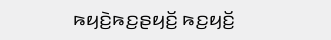ꤒꤟꤢꤧ꤬ꤒꤢ꤬ꤔꤟꤢꤩ꤬ ꤒꤢ꤬ꤟꤢꤩ꤬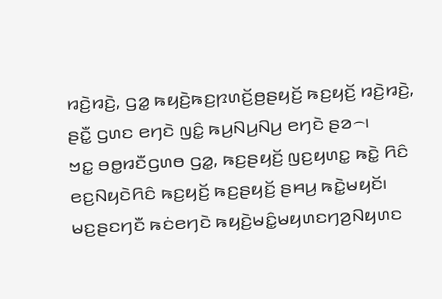ꤙꤢꤧ꤬ꤙꤢꤧ꤬, ꤞꤤ꤭ ꤒꤟꤢꤧ꤬ꤒꤢ꤬ꤐꤛꤢꤩ꤬ꤥ꤬ꤔꤟꤢꤩ꤬ ꤒꤢ꤬ꤟꤢꤩ꤬ ꤙꤢꤧ꤬ꤙꤢꤧ꤬, ꤔꤢꤪ꤭ ꤞꤛꤢ ꤕꤚꤢꤧ ꤜꤢꤨ꤭ ꤒꤣ꤬ꤡꤣ꤬ꤡꤣ꤬ ꤕꤚꤢꤧ ꤔꤤ꤮꤯
ꤠꤢ꤭ ꤋꤥ꤭ꤙꤢꤪꤞꤛꤥ ꤞꤤ꤭, ꤒꤢ꤬ꤔꤟꤢꤩ꤬ ꤜꤢ꤬ꤟꤛꤢ꤭ ꤒꤢꤧ꤭ ꤖꤢꤨ ꤕꤢ꤬ꤡꤟꤢꤧꤖꤢꤨ ꤒꤢ꤬ꤟꤢꤩ꤬ ꤒꤢ꤬ꤔꤟꤢꤩ꤬ ꤔꤌꤣ꤬ ꤒꤢꤧ꤭ꤗꤟꤢꤩ꤯ ꤗꤢ꤬ꤔꤢꤚꤢꤪ ꤒꤢꤦꤕꤚꤢꤧ ꤒꤟꤢꤧ꤬ꤗꤢꤨ꤭ꤗꤟꤛꤢꤚꤤ꤬ꤡꤟꤛꤢ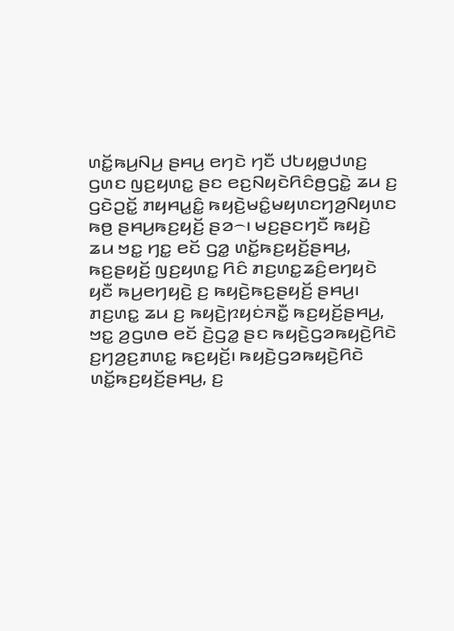ꤛꤢꤩ꤭ꤒꤣ꤬ꤡꤣ꤬ ꤔꤌꤣ꤬ ꤕꤚꤢꤧ ꤚꤢꤪ ꤓꤝꤟꤥ꤭ꤓꤛꤢ꤬ ꤞꤛꤢ ꤜꤢ꤬ꤟꤛꤢ꤭ ꤔꤢ ꤕꤢ꤬ꤡꤟꤢꤧꤖꤢꤨꤥ꤬ꤞꤢꤧ꤭ ꤘꤣ ꤢ꤬ ꤞꤢꤧꤑꤢꤩ꤭ ꤊꤟꤌꤣ꤭ꤢꤨ꤭ ꤒꤟꤢꤧ꤬ꤗꤢꤨ꤭ꤗꤟꤛꤢꤚꤤ꤬ꤡꤟꤛꤢ ꤒꤥ꤬ ꤔꤌꤣ꤬ꤒꤢ꤬ꤟꤢꤩ꤬ ꤔꤤ꤮꤯ ꤗꤢ꤬ꤔꤢꤚꤢꤪ ꤒꤟꤢꤧ꤬ ꤘꤣ ꤠꤢ꤭ ꤚꤢ꤭ ꤕꤢꤩ ꤞꤤ꤭ ꤛꤢꤩ꤭ꤒꤢ꤬ꤟꤢꤩ꤬ꤔꤌꤣ꤬, ꤒꤢ꤬ꤔꤟꤢꤩ꤬ ꤜꤢ꤬ꤟꤛꤢ꤭ ꤖꤢꤨ ꤊꤢ꤬ꤛꤢ꤭ꤘꤢꤨ꤬ꤕꤚꤟꤢꤧ ꤟꤢꤪ ꤒꤣ꤬ꤕꤚꤟꤢꤧ꤬ ꤢ꤬ ꤒꤟꤢꤧ꤬ꤒꤢ꤬ꤔꤟꤢꤩ꤬ ꤔꤌꤣ꤬꤯
ꤊꤢ꤬ꤛꤢ꤭ ꤘꤣ ꤢ꤬ ꤒꤟꤢꤧ꤬ꤐꤟꤢꤦꤏꤢꤪ꤭ ꤒꤢ꤬ꤟꤢꤩ꤬ꤔꤌꤣ꤬, ꤠꤢ꤭ ꤤ꤬ꤞꤛꤥ ꤕꤢꤩ ꤢꤧ꤬ꤞꤤ꤭ ꤔꤢ ꤒꤟꤢꤧ꤬ꤞꤤꤒꤟꤢꤧ꤬ꤖꤢꤧ ꤢ꤬ꤚꤤ꤬ꤢ꤬ꤊꤛꤢ꤭ ꤒꤢ꤬ꤟꤢꤩ꤬꤯ ꤒꤟꤢꤧ꤬ꤞꤤꤒꤟꤢꤧ꤬ꤖꤢꤧ ꤛꤢꤩ꤭ꤒꤢ꤬ꤟꤢꤩ꤬ꤔꤌꤣ꤬, ꤢ꤬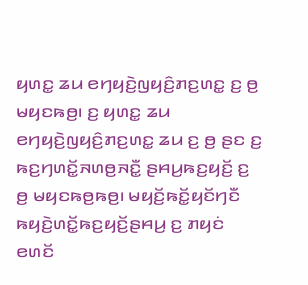ꤟꤛꤢ꤭ ꤘꤣ ꤕꤚꤟꤢꤧ꤬ꤜꤟꤢꤨ꤬ꤊꤢ꤬ꤛꤢ꤭ ꤢ꤬ ꤥ꤬ ꤗꤟꤢꤒꤥ꤬꤯ ꤢ꤬ ꤟꤛꤢ꤭ ꤘꤣ ꤕꤚꤟꤢꤧ꤬ꤜꤟꤢꤨ꤬ꤊꤢ꤬ꤛꤢ꤭ ꤘꤣ ꤢ꤬ ꤥ꤬ ꤔꤢ ꤢ꤬ ꤒꤢ꤬ꤚꤛꤢꤩ꤭ꤏꤛꤥ꤬ꤏꤢꤪ꤭ ꤔꤌꤣ꤬ꤒꤢ꤬ꤟꤢꤩ꤬ ꤢ꤬ ꤥ꤬ ꤗꤟꤢꤒꤥ꤬ꤒꤥ꤬꤯ ꤗꤟꤢꤩ꤬ꤒꤢꤩ꤭ꤟꤢꤩꤚꤢꤪ ꤒꤟꤢꤧ꤬ꤛꤢꤩ꤭ꤒꤢ꤬ꤟꤢꤩ꤬ꤔꤌꤣ꤬ ꤢ꤬ ꤊꤟꤢꤦ ꤕꤛꤢꤩ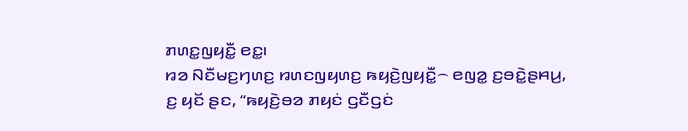ꤊꤛꤢ꤭ꤜꤟꤢꤪ꤭ ꤕꤢ꤭꤯
ꤙꤤ ꤡꤢꤪꤗꤢ꤬ꤚꤛꤢ꤬ ꤙꤛꤢꤜꤟꤛꤢ꤬ ꤒꤟꤢꤧ꤬ꤜꤟꤢꤪ꤭꤮ ꤕꤜꤤ꤭ ꤢ꤬ꤋꤢꤧ꤭ꤔꤌꤣ꤬, ꤢ꤬ ꤟꤢꤩ ꤔꤢ, “ꤒꤟꤢꤧ꤬ꤋꤤ ꤊꤟꤢꤦ ꤞꤢꤪꤞꤢꤦ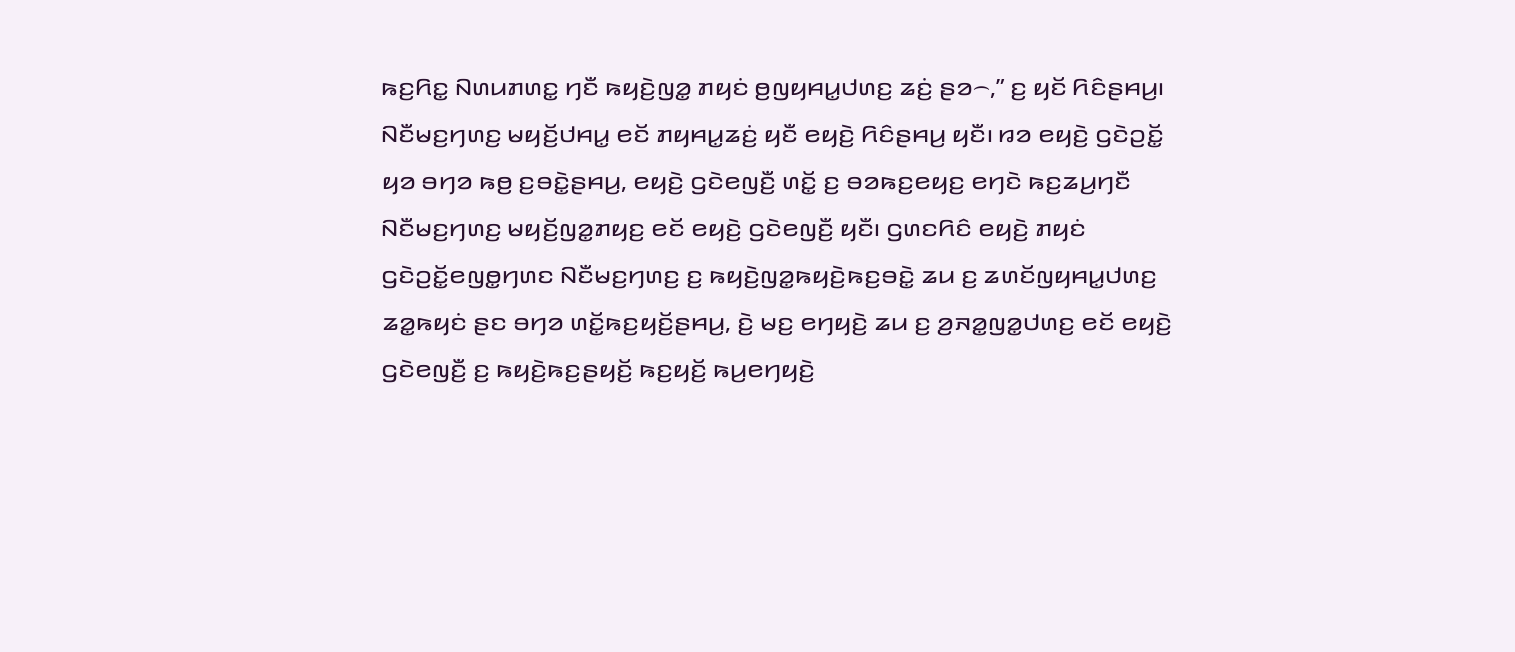ꤒꤢ꤬ꤖꤢ꤭ ꤡꤛꤣꤊꤛꤢ꤭ ꤚꤢꤪ ꤒꤟꤢꤧ꤬ꤜꤤ꤭ ꤊꤟꤢꤦ ꤥ꤬ꤜꤟꤌꤣ꤭ꤓꤛꤢ꤬ ꤘꤢꤦ꤬ ꤔꤤ꤮,” ꤢ꤬ ꤟꤢꤩ ꤖꤢꤨꤔꤌꤣ꤬꤯ ꤡꤢꤪꤗꤢ꤬ꤚꤛꤢ꤬ ꤗꤟꤢꤩ꤬ꤓꤌꤣ꤭ ꤕꤢꤩ ꤊꤟꤌꤣ꤭ꤘꤢꤦ꤬ ꤟꤢꤪ ꤕꤟꤢꤧ꤬ ꤖꤢꤨꤔꤌꤣ꤬ ꤟꤢꤪ꤯ ꤙꤤ ꤕꤟꤢꤧ꤬ ꤞꤢꤧꤑꤢꤩ꤭ ꤟꤤ ꤋꤚꤤ ꤒꤥ꤬ ꤢ꤬ꤋꤢꤧ꤭ꤔꤌꤣ꤬, ꤕꤟꤢꤧ꤬ ꤞꤢꤧꤕꤜꤢꤪ꤬ ꤛꤢꤩ꤭ ꤢ꤬ ꤋꤤꤒꤢ꤬ꤕꤟꤢ꤬ ꤕꤚꤢꤧ ꤒꤢ꤬ꤘꤣ꤬ꤚꤢꤪ ꤡꤢꤪꤗꤢ꤬ꤚꤛꤢ꤬ ꤗꤟꤢꤩ꤬ꤜꤤ꤭ꤊꤟꤢ꤬ ꤕꤢꤩ ꤕꤟꤢꤧ꤬ ꤞꤢꤧꤕꤜꤢꤪ꤬ ꤟꤢꤪ꤯ ꤞꤛꤢꤖꤢꤨ ꤕꤟꤢꤧ꤬ ꤊꤟꤢꤦ ꤞꤢꤧꤑꤢꤩ꤭ꤕꤜꤥ꤭ꤚꤛꤢ ꤡꤢꤪꤗꤢ꤬ꤚꤛꤢ꤬ ꤢ꤬ ꤒꤟꤢꤧ꤬ꤜꤤ꤭ꤒꤟꤢꤧ꤬ꤒꤢ꤬ꤋꤢꤧ꤭ ꤘꤣ ꤢ꤬ ꤘꤛꤢꤩꤜꤟꤌꤣ꤭ꤓꤛꤢ꤬ ꤘꤤ꤭ꤒꤟꤢꤦ ꤔꤢ ꤋꤚꤤ ꤛꤢꤩ꤭ꤒꤢ꤬ꤟꤢꤩ꤬ꤔꤌꤣ꤬, ꤢꤧ꤬ ꤗꤢ꤬ ꤕꤚꤟꤢꤧ꤬ ꤘꤣ ꤢ꤬ ꤤ꤬ꤏꤤ꤭ꤜꤤ꤭ꤓꤛꤢ꤬ ꤕꤢꤩ ꤕꤟꤢꤧ꤬ ꤞꤢꤧꤕꤜꤢꤪ꤬ ꤢ꤬ ꤒꤟꤢꤧ꤬ꤒꤢ꤬ꤔꤟꤢꤩ꤬ ꤒꤢ꤬ꤟꤢꤩ꤬ ꤒꤣ꤬ꤕꤚꤟꤢꤧ꤬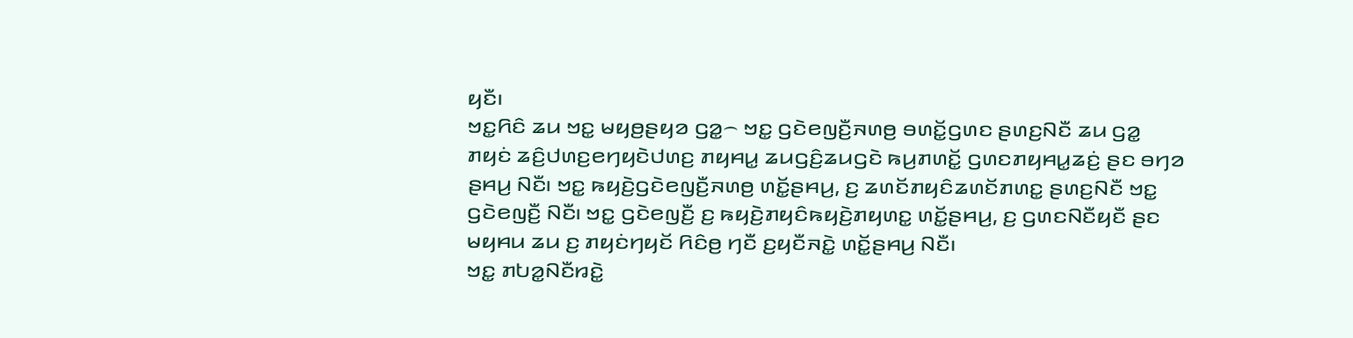ꤟꤢꤪ꤯
ꤠꤢ꤭ꤖꤢꤨ ꤘꤣ ꤠꤢ꤭ ꤗꤟꤥ꤬ꤔꤟꤤ ꤞꤤ꤭꤮ ꤠꤢ꤭ ꤞꤢꤧꤕꤜꤢꤪ꤬ꤏꤛꤥ꤬ ꤋꤛꤢꤩ꤭ꤞꤛꤢ ꤔꤛꤢ꤬ꤡꤢꤪ ꤘꤣ ꤞꤤ꤭ ꤊꤟꤢꤦ ꤘꤢꤨ꤬ꤓꤛꤢ꤬ꤕꤚꤟꤢꤧꤓꤛꤢ꤬ ꤊꤟꤌꤣ꤭ ꤘꤣꤞꤢꤨ꤬ꤘꤣꤞꤢꤧ ꤒꤣ꤬ꤊꤛꤢꤩ꤭ ꤞꤛꤢꤊꤟꤌꤣ꤭ꤘꤢꤦ꤬ ꤔꤢ ꤋꤚꤤ ꤔꤌꤣ꤬ ꤡꤢꤪ꤯ ꤠꤢ꤭ ꤒꤟꤢꤧ꤬ꤞꤢꤧꤕꤜꤢꤪ꤬ꤏꤛꤥ꤬ ꤛꤢꤩ꤭ꤔꤌꤣ꤬, ꤢ꤬ ꤘꤛꤢꤩꤊꤟꤢꤨꤘꤛꤢꤩꤊꤛꤢ꤭ ꤔꤛꤢ꤬ꤡꤢꤪ ꤠꤢ꤭ ꤞꤢꤧꤕꤜꤢꤪ꤬ ꤡꤢꤪ꤯ ꤠꤢ꤭ ꤞꤢꤧꤕꤜꤢꤪ꤬ ꤢ꤬ ꤒꤟꤢꤧ꤬ꤊꤟꤢꤨꤒꤟꤢꤧ꤬ꤊꤟꤛꤢ꤭ ꤛꤢꤩ꤭ꤔꤌꤣ꤬, ꤢ꤬ ꤞꤛꤢꤡꤢꤪꤟꤢꤪ ꤔꤢ ꤗꤟꤌꤣ ꤘꤣ ꤢ꤬ ꤊꤟꤢꤦꤚꤟꤢꤩ ꤖꤢꤨꤥ꤬ ꤚꤢꤪ ꤢ꤬ꤟꤢꤪꤏꤢꤧ꤭ ꤛꤢꤩ꤭ꤔꤌꤣ꤬ ꤡꤢꤪ꤯
ꤠꤢ꤭ ꤊꤝꤤ꤭ꤡꤢꤪꤙꤢꤧ꤭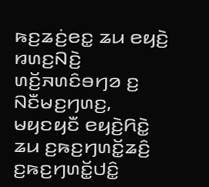ꤒꤢ꤬ꤘꤢꤦ꤬ꤕꤢ꤭ ꤘꤣ ꤕꤟꤢꤧ꤬ ꤙꤛꤢ꤬ꤡꤢꤧ꤬ ꤛꤢꤩ꤬ꤏꤛꤢꤨꤋꤚꤤ ꤢ꤬ ꤡꤢꤪꤗꤢ꤬ꤚꤛꤢ꤬, ꤗꤟꤢꤟꤢꤪ ꤕꤟꤢꤧ꤬ꤖꤢꤧ꤭ ꤘꤣ ꤢ꤬ꤒꤢ꤬ꤚꤛꤢꤩ꤭ꤘꤢꤨ꤬ ꤢ꤬ꤒꤢ꤬ꤚꤛꤢꤩ꤭ꤓꤢꤨ꤭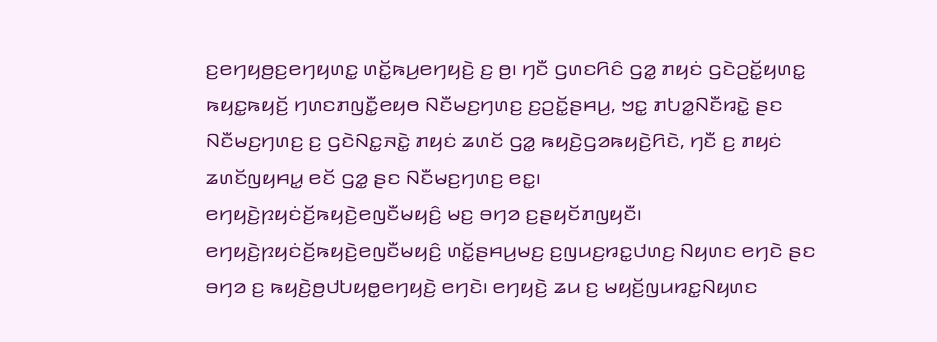ꤢ꤬ꤕꤚꤟꤥ꤬ꤢ꤬ꤕꤚꤟꤛꤢ꤭ ꤛꤢꤩ꤭ꤒꤣ꤬ꤕꤚꤟꤢꤧ꤬ ꤢ꤬ ꤥ꤬꤯ ꤚꤢꤪ ꤞꤛꤢꤖꤢꤨ ꤞꤤ꤭ ꤊꤟꤢꤦ ꤞꤢꤧꤑꤢꤩ꤭ꤟꤛꤢ꤭ ꤒꤟꤢ꤭ꤒꤟꤢꤩ꤬ ꤚꤛꤢꤊꤜꤢꤪ꤭ꤕꤟꤥ ꤡꤢꤪꤗꤢ꤬ꤚꤛꤢ꤬ ꤢ꤬ꤑꤢꤩ꤭ꤔꤌꤣ꤬, ꤠꤢ꤭ ꤊꤝꤤ꤭ꤡꤢꤪꤙꤢꤧ꤭ ꤔꤢ ꤡꤢꤪꤗꤢ꤬ꤚꤛꤢ꤬ ꤢ꤬ ꤞꤢꤧꤡꤢ꤭ꤏꤢꤧ꤭ ꤊꤟꤢꤦ ꤘꤛꤢꤩ ꤞꤤ꤭ ꤒꤟꤢꤧ꤬ꤞꤤꤒꤟꤢꤧ꤬ꤖꤢꤧ, ꤚꤢꤪ ꤢ꤬ ꤊꤟꤢꤦ ꤘꤛꤢꤩꤜꤟꤌꤣ꤭ ꤕꤢꤩ ꤞꤤ꤭ ꤔꤢ ꤡꤢꤪꤗꤢ꤬ꤚꤛꤢ꤬ ꤕꤢ꤭꤯
ꤕꤚꤟꤢꤧ꤬ꤐꤟꤢꤦꤢꤩ꤬ꤒꤟꤢꤧ꤬ꤕꤜꤢꤪꤗꤟꤢꤨ꤬ ꤗꤢ꤬ ꤋꤚꤤ ꤢ꤬ꤔꤟꤢꤩꤊꤜꤟꤢꤪ꤯ ꤕꤚꤟꤢꤧ꤬ꤐꤟꤢꤦꤢꤩ꤬ꤒꤟꤢꤧ꤬ꤕꤜꤢꤪꤗꤟꤢꤨ꤬ ꤛꤢꤩ꤭ꤔꤌꤣ꤬ꤗꤢ꤬ ꤢ꤬ꤜꤣꤢ꤬ꤙꤢ꤭ꤓꤛꤢ꤬ ꤡꤟꤛꤢ ꤕꤚꤢꤧ ꤔꤢ ꤋꤚꤤ ꤢ꤬ ꤒꤟꤢꤧ꤬ꤥ꤬ꤓꤝꤟꤥ꤭ꤕꤚꤟꤢꤧ꤬ ꤕꤚꤢꤧ꤯ ꤕꤚꤟꤢꤧ꤬ ꤘꤣ ꤢ꤬ ꤗꤟꤢꤩ꤬ꤜꤣꤙꤢ꤭ꤡꤟꤛꤢ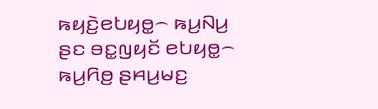ꤒꤟꤢꤧ꤬ꤕꤝꤟꤥ꤭꤮ ꤒꤣ꤬ꤡꤣ꤬ ꤔꤢ ꤋꤢ꤭ꤜꤟꤢꤩ ꤕꤝꤟꤥ꤭꤮ ꤒꤣ꤬ꤖꤥ꤬ ꤔꤌꤣ꤬ꤗꤢ꤬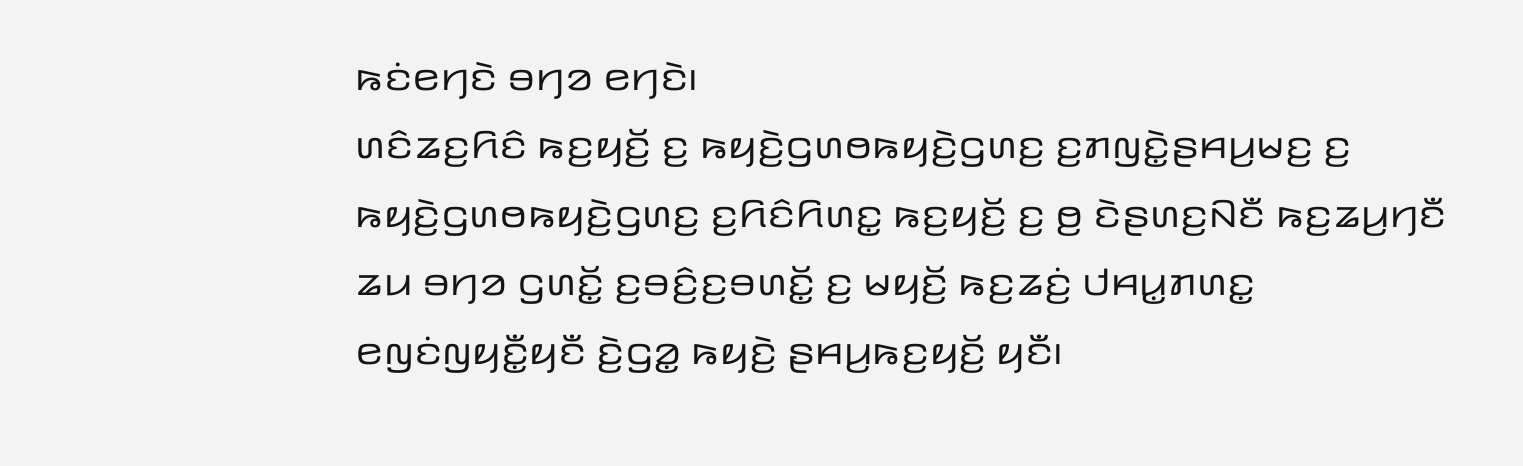ꤒꤢꤦꤕꤚꤢꤧ ꤋꤚꤤ ꤕꤚꤢꤧ꤯
ꤛꤢꤨꤘꤢ꤬ꤖꤢꤨ ꤒꤢ꤬ꤟꤢꤩ꤬ ꤢ꤬ ꤒꤟꤢꤧ꤬ꤞꤛꤥꤒꤟꤢꤧ꤬ꤞꤛꤢ꤬ ꤢ꤬ꤊꤜꤢꤧ꤭ꤔꤌꤣ꤬ꤗꤢ꤬ ꤢ꤬ ꤒꤟꤢꤧ꤬ꤞꤛꤥꤒꤟꤢꤧ꤬ꤞꤛꤢ꤬ ꤢ꤬ꤖꤢꤨꤖꤛꤢ꤭ ꤒꤢ꤬ꤟꤢꤩ꤬ ꤢ꤬ ꤥ꤬ ꤢꤧꤔꤛꤢ꤬ꤡꤢꤪ ꤒꤢ꤬ꤘꤣ꤬ꤚꤢꤪ ꤘꤣ ꤋꤚꤤ ꤞꤛꤢꤩ꤭ ꤢ꤬ꤋꤢꤨ꤬ꤢ꤬ꤋꤛꤢꤩ꤭ ꤢ꤬ ꤗꤟꤢꤩ꤬ ꤒꤢ꤬ꤘꤢꤦ꤬ ꤓꤌꤣ꤭ꤊꤛꤢ꤭ ꤕꤜꤢꤦꤜꤟꤢꤪ꤭ꤟꤢꤪ ꤢꤧ꤬ꤞꤤ꤭ ꤒꤟꤢꤧ꤬ ꤔꤌꤣ꤬ꤒꤢ꤬ꤟꤢꤩ꤬ ꤟꤢꤪ꤯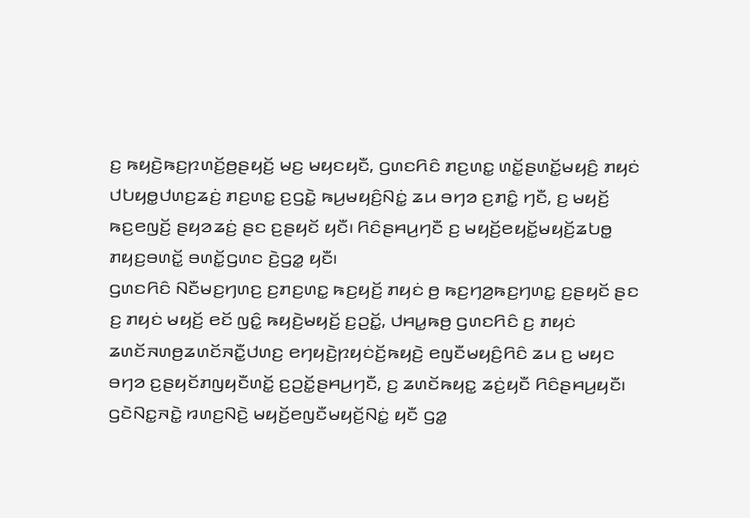ꤢ꤬ ꤒꤟꤢꤧ꤬ꤒꤢ꤬ꤐꤛꤢꤩ꤬ꤥ꤬ꤔꤟꤢꤩ꤬ ꤗꤢ꤬ ꤗꤟꤢꤟꤢꤪ, ꤞꤛꤢꤖꤢꤨ ꤊꤢ꤬ꤛꤢ꤭ ꤛꤢꤩ꤭ꤔꤛꤢꤩ꤭ꤗꤟꤢꤨ꤬ ꤊꤟꤢꤦ ꤓꤝꤟꤥ꤭ꤓꤛꤢ꤬ꤘꤢꤦ꤬ ꤊꤢ꤬ꤛꤢ꤭ ꤢ꤬ꤞꤢꤧ꤭ ꤒꤣ꤬ꤗꤟꤢꤨ꤬ꤡꤢꤦ꤭ ꤘꤣ ꤋꤚꤤ ꤢ꤬ꤊꤢꤨ꤭ ꤚꤢꤪ, ꤢ꤬ ꤗꤟꤢꤩ꤬ ꤒꤢ꤬ꤕꤜꤢꤩ꤬ ꤔꤟꤤꤘꤢꤦ꤬ ꤔꤢ ꤢ꤬ꤔꤟꤢꤩ ꤟꤢꤪ꤯ ꤖꤢꤨꤔꤌꤣ꤬ꤚꤢꤪ ꤢ꤬ ꤗꤟꤢꤩ꤬ꤕꤟꤢꤩ꤭ꤗꤟꤢꤩ꤬ꤘꤝꤥ꤭ ꤊꤟꤢ꤬ꤋꤛꤢꤩ꤭ ꤋꤛꤢꤩ꤭ꤞꤛꤢ ꤢꤧ꤬ꤞꤤ꤭ ꤟꤢꤪ꤯
ꤞꤛꤢꤖꤢꤨ ꤡꤢꤪꤗꤢ꤬ꤚꤛꤢ꤬ ꤢ꤬ꤊꤢ꤬ꤛꤢ꤭ ꤒꤢ꤬ꤟꤢꤩ꤬ ꤊꤟꤢꤦ ꤥ꤬ ꤒꤢ꤬ꤚꤤ꤬ꤒꤢ꤬ꤚꤛꤢ꤭ ꤢ꤬ꤔꤟꤢꤩ ꤔꤢ ꤢ꤬ ꤊꤟꤢꤦ ꤗꤟꤢꤩ꤬ ꤕꤢꤩ ꤜꤢꤨ꤭ ꤒꤟꤢꤧ꤬ꤗꤟꤢꤩ꤬ ꤢ꤬ꤑꤢꤩ꤭, ꤓꤌꤣ꤭ꤒꤥ꤬ ꤞꤛꤢꤖꤢꤨ ꤢ꤬ ꤊꤟꤢꤦ ꤘꤛꤢꤩꤏꤛꤥ꤬ꤘꤛꤢꤩꤏꤢꤪ꤭ꤓꤛꤢ꤬ ꤕꤚꤟꤢꤧ꤬ꤐꤟꤢꤦꤢꤩ꤬ꤒꤟꤢꤧ꤬ ꤕꤜꤢꤪꤗꤟꤢꤨ꤬ꤖꤢꤨ ꤘꤣ ꤢ꤬ ꤗꤟꤢ ꤋꤚꤤ ꤢ꤬ꤔꤟꤢꤩꤊꤜꤟꤢꤪꤛꤢꤩ꤭ ꤢ꤬ꤑꤢꤩ꤭ꤔꤌꤣ꤬ꤚꤢꤪ, ꤢ꤬ ꤘꤛꤢꤩꤒꤟꤢ꤭ ꤘꤢꤦ꤬ꤟꤢꤪ ꤖꤢꤨꤔꤌꤣ꤬ꤟꤢꤪ꤯
ꤞꤢꤧꤡꤢ꤭ꤏꤢꤧ꤭ ꤙꤛꤢ꤬ꤡꤢꤧ꤬ ꤗꤟꤢꤩ꤬ꤕꤜꤢꤪꤗꤟꤢꤩ꤬ꤡꤢꤦ꤭ ꤟꤢꤪ ꤞꤤ꤭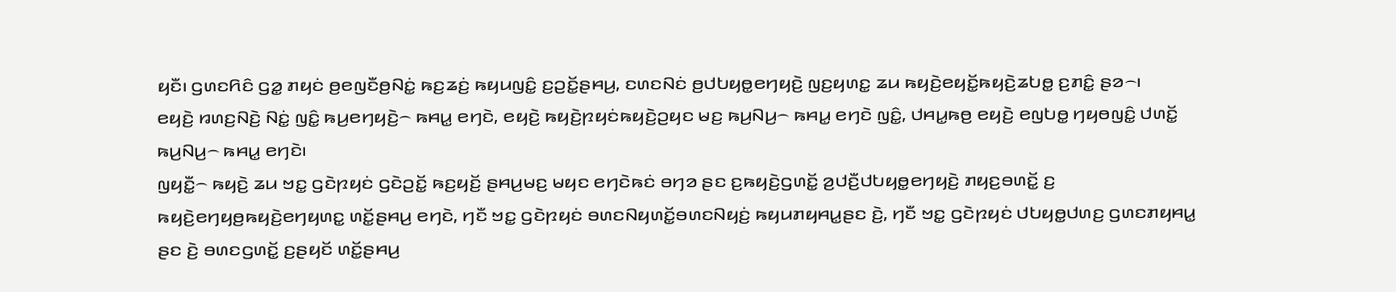ꤟꤢꤪ꤯ ꤞꤛꤢꤖꤢꤨ ꤞꤤ꤭ ꤊꤟꤢꤦ ꤥ꤬ꤕꤜꤢꤪꤥ꤬ꤡꤢꤦ꤭ ꤒꤢ꤬ꤘꤢꤦ꤬ ꤒꤟꤣꤜꤢꤨ꤭ ꤢ꤬ꤑꤢꤩ꤭ꤔꤌꤣ꤬, ꤢꤛꤢꤡꤢꤦ ꤥ꤬ꤓꤝꤟꤥ꤭ꤕꤚꤟꤢꤧ꤬ ꤜꤢ꤬ꤟꤛꤢ꤭ ꤘꤣ ꤒꤟꤢꤧ꤬ꤕꤟꤢꤩ꤭ꤒꤟꤢꤧ꤬ꤘꤝꤥ꤭ ꤢ꤬ꤊꤢꤨ꤭ ꤔꤤ꤮꤯
ꤕꤟꤢꤧ꤬ ꤙꤛꤢ꤬ꤡꤢꤧ꤬ ꤡꤢꤦ꤭ ꤜꤢꤨ꤭ ꤒꤣ꤬ꤕꤚꤟꤢꤧ꤬꤮ ꤒꤌꤣ꤭ ꤕꤚꤢꤧ, ꤕꤟꤢꤧ꤬ ꤒꤟꤢꤧ꤬ꤐꤟꤢꤦꤒꤟꤢꤧ꤬ꤑꤟꤢ ꤗꤢ꤬ ꤒꤣ꤬ꤡꤣ꤬꤮ ꤒꤌꤣ꤭ ꤕꤚꤢꤧ ꤜꤢꤨ꤭, ꤓꤌꤣ꤭ꤒꤥ꤬ ꤕꤟꤢꤧ꤬ ꤕꤜꤝꤥ꤭ ꤚꤟꤥꤜꤢꤨ꤭ ꤓꤛꤢꤩ꤭ ꤒꤣ꤬ꤡꤣ꤬꤮ ꤒꤌꤣ꤭ ꤕꤚꤢꤧ꤯
ꤜꤟꤢꤪ꤭꤮ ꤒꤟꤢꤧ꤬ ꤘꤣ ꤠꤢ꤭ ꤞꤢꤧꤐꤟꤢꤦ ꤞꤢꤧꤑꤢꤩ꤭ ꤒꤢ꤬ꤟꤢꤩ꤬ ꤔꤌꤣ꤬ꤗꤢ꤬ ꤗꤟꤢ ꤕꤚꤢꤧꤒꤢꤦ ꤋꤚꤤ ꤔꤢ ꤢ꤬ꤒꤟꤢꤧ꤬ꤞꤛꤢꤩ꤭ ꤤ꤬ꤓꤢꤪ꤬ꤓꤝꤟꤥ꤭ꤕꤚꤟꤢꤧ꤬ ꤊꤟꤢ꤬ꤋꤛꤢꤩ꤭ ꤢ꤬ ꤒꤟꤢꤧ꤬ꤕꤚꤟꤥ꤬ꤒꤟꤢꤧ꤬ꤕꤚꤟꤛꤢ꤭ ꤛꤢꤩ꤭ꤔꤌꤣ꤬ ꤕꤚꤢꤧ, ꤚꤢꤪ ꤠꤢ꤭ ꤞꤢꤧꤐꤟꤢꤦ ꤋꤛꤢꤡꤟꤛꤢꤩ꤭ꤋꤛꤢꤡꤟꤢꤦ꤬ ꤒꤟꤣꤊꤟꤌꤣ꤭ꤔꤢ ꤢꤧ꤬, ꤚꤢꤪ ꤠꤢ꤭ ꤞꤢꤧꤐꤟꤢꤦ ꤓꤝꤟꤥ꤭ꤓꤛꤢ꤬ ꤞꤛꤢꤊꤟꤌꤣ꤭ ꤔꤢ ꤢꤧ꤬ ꤋꤛꤢꤞꤛꤢꤩ꤭ ꤢ꤬ꤔꤟꤢꤩ ꤛꤢꤩ꤭ꤔꤌꤣ꤬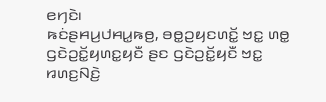ꤕꤚꤢꤧ꤯
ꤒꤢꤦꤔꤌꤣ꤬ꤓꤌꤣ꤭ꤒꤥ꤬, ꤋꤥ꤭ꤑꤟꤢꤛꤢꤩ꤭ ꤠꤢ꤭ ꤛꤥ꤭ ꤞꤢꤧꤑꤢꤩ꤭ꤟꤛꤢ꤭ꤟꤢꤪ ꤔꤢ ꤞꤢꤧꤑꤢꤩ꤭ꤟꤢꤪ ꤠꤢ꤭ ꤙꤛꤢ꤬ꤡꤢꤧ꤬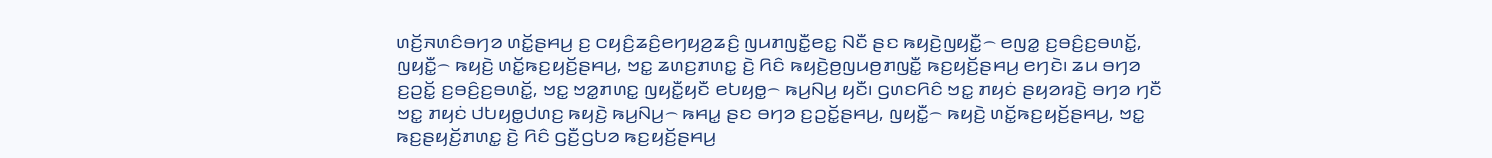ꤛꤢꤩ꤬ꤏꤛꤢꤨꤋꤚꤤ ꤛꤢꤩ꤭ꤔꤌꤣ꤬ ꤢ꤬ ꤍꤟꤢꤨ꤬ꤘꤢꤨ꤬ꤕꤚꤟꤤ꤬ꤘꤢꤨ꤬ ꤜꤣꤊꤜꤢꤪ꤭ꤕꤢ꤭ ꤡꤢꤪ ꤔꤢ ꤒꤟꤢꤧ꤬ꤜꤟꤢꤪ꤭꤮ ꤕꤜꤤ꤭ ꤢ꤬ꤋꤢꤨ꤬ꤢ꤬ꤋꤛꤢꤩ꤭, ꤜꤟꤢꤪ꤭꤮ ꤒꤟꤢꤧ꤬ ꤛꤢꤩ꤭ꤒꤢ꤬ꤟꤢꤩ꤬ꤔꤌꤣ꤬, ꤠꤢ꤭ ꤘꤛꤢ꤬ꤊꤛꤢ꤭ ꤢꤧ꤬ ꤖꤢꤨ ꤒꤟꤢꤧ꤬ꤥ꤬ꤜꤣꤥ꤬ꤊꤜꤢꤪ꤭ ꤒꤢ꤬ꤟꤢꤩ꤬ꤔꤌꤣ꤬ ꤕꤚꤢꤧ꤯ ꤘꤣ ꤋꤚꤤ ꤢ꤬ꤑꤢꤩ꤭ ꤢ꤬ꤋꤢꤨ꤬ꤢ꤬ꤋꤛꤢꤩ꤭, ꤠꤢ꤭ ꤠꤤ꤭ꤊꤛꤢ꤭ ꤜꤟꤢꤪ꤭ꤟꤢꤪ ꤕꤝꤟꤥ꤭꤮ ꤒꤣ꤬ꤡꤣ꤬ ꤟꤢꤪ꤯ ꤞꤛꤢꤖꤢꤨ ꤠꤢ꤭ ꤊꤟꤢꤦ ꤔꤟꤤꤙꤢꤧ꤬ ꤋꤚꤤ ꤚꤢꤪ ꤠꤢ꤭ ꤊꤟꤢꤦ ꤓꤝꤟꤥ꤭ꤓꤛꤢ꤬ ꤒꤟꤢꤧ꤬ ꤒꤣ꤬ꤡꤣ꤬꤮ ꤒꤌꤣ꤭ ꤔꤢ ꤋꤚꤤ ꤢ꤬ꤑꤢꤩ꤭ꤔꤌꤣ꤬, ꤜꤟꤢꤪ꤭꤮ ꤒꤟꤢꤧ꤬ ꤛꤢꤩ꤭ꤒꤢ꤬ꤟꤢꤩ꤬ꤔꤌꤣ꤬, ꤠꤢ꤭ ꤒꤢ꤬ꤔꤟꤢꤩ꤬ꤊꤛꤢ꤭ ꤢꤧ꤬ ꤖꤢꤨ ꤞꤢꤪ꤬ꤞꤝꤤ ꤒꤢ꤬ꤟꤢꤩ꤬ꤔꤌꤣ꤬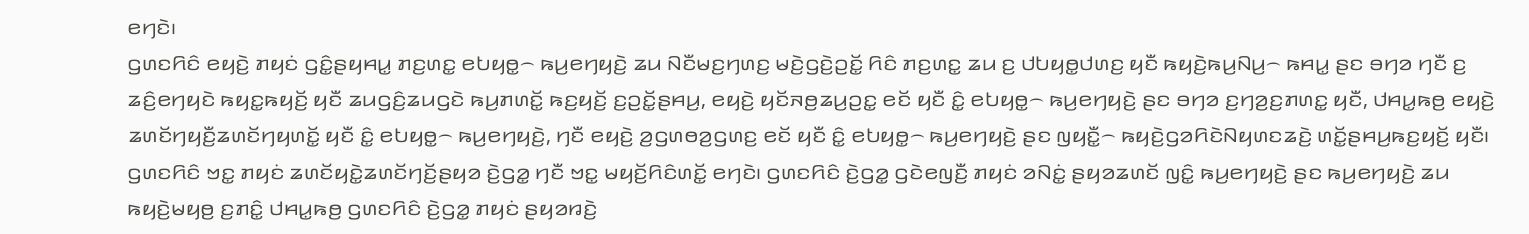ꤕꤚꤢꤧ꤯
ꤞꤛꤢꤖꤢꤨ ꤕꤟꤢꤧ꤬ ꤊꤟꤢꤦ ꤞꤢꤨ꤭ꤔꤟꤌꤣ꤭ ꤊꤢ꤬ꤛꤢ꤭ ꤕꤝꤟꤥ꤭꤮ ꤒꤣ꤬ꤕꤚꤟꤢꤧ꤬ ꤘꤣ ꤡꤢꤪꤗꤢ꤬ꤚꤛꤢ꤬ ꤗꤢꤧ꤬ꤞꤢꤧ꤬ꤑꤢꤩ꤭ ꤖꤢꤨ ꤊꤢ꤬ꤛꤢ꤭ ꤘꤣ ꤢ꤬ ꤓꤝꤟꤥ꤭ꤓꤛꤢ꤬ ꤟꤢꤪ ꤒꤟꤢꤧ꤬ꤒꤣ꤬ꤡꤣ꤬꤮ ꤒꤌꤣ꤭ ꤔꤢ ꤋꤚꤤ ꤚꤢꤪ ꤢ꤬ ꤘꤢꤨ꤬ꤕꤚꤟꤢꤧ ꤒꤟꤢ꤭ꤒꤟꤢꤩ꤬ ꤟꤢꤪ ꤘꤣꤞꤢꤨ꤬ꤘꤣꤞꤢꤧ ꤒꤣ꤬ꤊꤛꤢꤩ꤭ ꤒꤢ꤬ꤟꤢꤩ꤬ ꤢ꤬ꤑꤢꤩ꤭ꤔꤌꤣ꤬, ꤕꤟꤢꤧ꤬ ꤟꤢꤩꤏꤥ꤬ꤘꤣ꤬ꤑꤢ꤭ ꤕꤢꤩ ꤟꤢꤪ ꤢꤨ꤭ ꤕꤝꤟꤥ꤭꤮ ꤒꤣ꤬ꤕꤚꤟꤢꤧ꤬ ꤔꤢ ꤋꤚꤤ ꤢ꤬ꤚꤤ꤬ꤢ꤬ꤊꤛꤢ꤭ ꤟꤢꤪ, ꤓꤌꤣ꤭ꤒꤥ꤬ ꤕꤟꤢꤧ꤬ ꤘꤛꤢꤩꤚꤟꤢꤪ꤬ꤘꤛꤢꤩꤚꤟꤛꤢꤩ꤭ ꤟꤢꤪ ꤢꤨ꤭ ꤕꤝꤟꤥ꤭꤮ ꤒꤣ꤬ꤕꤚꤟꤢꤧ꤬, ꤚꤢꤪ ꤕꤟꤢꤧ꤬ ꤤ꤬ꤞꤛꤥꤤ꤬ꤞꤛꤢ꤬ ꤕꤢꤩ ꤟꤢꤪ ꤢꤨ꤭ ꤕꤝꤟꤥ꤭꤮ ꤒꤣ꤬ꤕꤚꤟꤢꤧ꤬ ꤔꤢ ꤜꤟꤢꤪ꤭꤮ ꤒꤟꤢꤧ꤬ꤞꤤꤖꤢꤧꤡꤟꤛꤢꤘꤢꤧ꤬ ꤛꤢꤩ꤭ꤔꤌꤣ꤬ꤒꤢ꤬ꤟꤢꤩ꤬ ꤟꤢꤪ꤯
ꤞꤛꤢꤖꤢꤨ ꤠꤢ꤭ ꤊꤟꤢꤦ ꤘꤛꤢꤩꤟꤢꤧ꤭ꤘꤛꤢꤩꤚꤢꤩ꤬ꤔꤟꤤ ꤢꤧ꤬ꤞꤤ꤭ ꤚꤢꤪ ꤠꤢ꤭ ꤗꤟꤢꤩ꤬ꤖꤢꤨꤛꤢꤩ꤭ ꤕꤚꤢꤧ꤯ ꤞꤛꤢꤖꤢꤨ ꤢꤧ꤬ꤞꤤ꤭ ꤞꤢꤧꤕꤜꤢꤪ꤬ ꤊꤟꤢꤦ ꤤꤡꤢꤦ꤭ ꤔꤟꤤꤘꤛꤢꤩ ꤜꤢꤨ꤭ ꤒꤣ꤬ꤕꤚꤟꤢꤧ꤬ ꤔꤢ ꤒꤣ꤬ꤕꤚꤟꤢꤧ꤬ ꤘꤣ ꤒꤟꤢꤧ꤬ꤗꤟꤥ꤬ ꤢ꤬ꤊꤢꤨ꤭ ꤓꤌꤣ꤭ꤒꤥ꤬ ꤞꤛꤢꤖꤢꤨ ꤢꤧ꤬ꤞꤤ꤭ ꤊꤟꤢꤦ ꤔꤟꤤꤙꤢꤧ꤬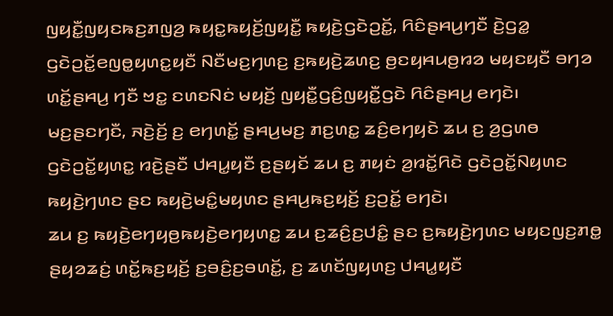ꤜꤟꤢꤪ꤭ꤜꤟꤢꤒꤢ꤬ꤊꤜꤤ꤬ ꤒꤟꤢ꤭ꤒꤟꤢꤩ꤬ꤜꤟꤢꤪ꤭ ꤒꤟꤢꤧ꤬ꤞꤢꤧꤑꤢꤩ꤭, ꤖꤢꤨꤔꤌꤣ꤬ꤚꤢꤪ ꤢꤧ꤬ꤞꤤ꤭ ꤞꤢꤧꤑꤢꤩ꤭ꤕꤜꤥ꤭ꤟꤛꤢ꤭ꤟꤢꤪ ꤡꤢꤪꤗꤢ꤬ꤚꤛꤢ꤬ ꤢ꤬ꤒꤟꤢꤧ꤬ꤘꤛꤢ꤬ ꤥ꤬ꤢꤟꤌꤣꤥ꤬ꤙꤤ ꤗꤟꤢꤟꤢꤪ ꤋꤚꤤ ꤛꤢꤩ꤭ꤔꤌꤣ꤬ ꤚꤢꤪ ꤠꤢ꤭ ꤢꤛꤢꤡꤢꤦ ꤗꤟꤢꤩ꤬ ꤜꤟꤢꤪ꤭ꤞꤢꤨ꤬ꤜꤟꤢꤪ꤭ꤞꤢꤧ ꤖꤢꤨꤔꤌꤣ꤬ ꤕꤚꤢꤧ꤯
ꤗꤢ꤬ꤔꤢꤚꤢꤪ, ꤏꤢꤧ꤬ꤢꤩ꤬ ꤢ꤬ ꤕꤚꤛꤢꤩ꤭ ꤔꤌꤣ꤬ꤗꤢ꤬ ꤊꤢ꤬ꤛꤢ꤭ ꤘꤢꤨ꤬ꤕꤚꤟꤢꤧ ꤘꤣ ꤢ꤬ ꤤ꤬ꤞꤛꤥ ꤞꤢꤧꤑꤢꤩ꤭ꤟꤛꤢ꤭ ꤙꤢꤧ꤬ꤔꤢꤪ ꤓꤌꤣ꤭ꤟꤢꤪ ꤢ꤬ꤔꤟꤢꤩ ꤘꤣ ꤢ꤬ ꤊꤟꤢꤦ ꤤ꤬ꤙꤢꤩ꤭ꤖꤢꤧ ꤞꤢꤧꤑꤢꤩ꤭ꤡꤟꤛꤢ ꤒꤟꤢꤧ꤬ꤚꤛꤢ ꤔꤢ ꤒꤟꤢꤧ꤬ꤗꤢꤨ꤭ꤗꤟꤛꤢ ꤔꤌꤣ꤬ꤒꤢ꤬ꤟꤢꤩ꤬ ꤢ꤬ꤑꤢꤩ꤭ ꤕꤚꤢꤧ꤯
ꤘꤣ ꤢ꤬ ꤒꤟꤢꤧ꤬ꤕꤚꤟꤥ꤬ꤒꤟꤢꤧ꤬ꤕꤚꤟꤛꤢ꤭ ꤘꤣ ꤢ꤬ꤘꤢꤨ꤬ꤢ꤬ꤓꤢꤨ꤭ ꤔꤢ ꤢ꤬ꤒꤟꤢꤧ꤬ꤚꤛꤢ ꤗꤟꤢꤜꤢ꤬ꤊꤥ꤭ ꤔꤟꤤꤘꤢꤦ꤬ ꤛꤢꤩ꤭ꤒꤢ꤬ꤟꤢꤩ꤬ ꤢ꤬ꤋꤢꤨ꤬ꤢ꤬ꤋꤛꤢꤩ꤭, ꤢ꤬ ꤘꤛꤢꤩꤜꤟꤛꤢ꤬ ꤓꤌꤣ꤭ꤟꤢꤪ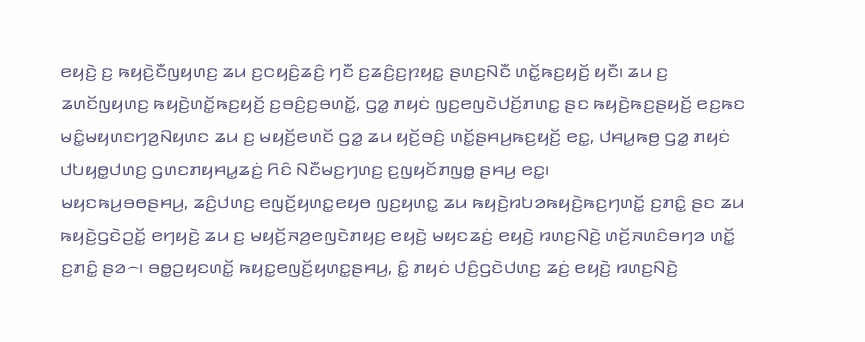ꤕꤟꤢꤧ꤬ ꤢ꤬ ꤒꤟꤢꤧ꤬ꤢꤪꤜꤟꤛꤢ꤬ ꤘꤣ ꤢ꤬ꤍꤟꤢꤨ꤬ꤘꤢꤨ꤬ ꤚꤢꤪ ꤢ꤬ꤘꤢꤨ꤬ꤢ꤬ꤐꤟꤢ꤭ ꤔꤛꤢ꤬ꤡꤢꤪ ꤛꤢꤩ꤭ꤒꤢ꤬ꤟꤢꤩ꤬ ꤟꤢꤪ꤯ ꤘꤣ ꤢ꤬ ꤘꤛꤢꤩꤜꤟꤛꤢ꤬ ꤒꤟꤢꤧ꤬ꤛꤢꤩ꤭ꤒꤢ꤬ꤟꤢꤩ꤬ ꤢ꤬ꤋꤢꤨ꤬ꤢ꤬ꤋꤛꤢꤩ꤭, ꤞꤤ꤭ ꤊꤟꤢꤦ ꤜꤢ꤬ꤕꤜꤢꤧꤓꤢꤩ꤬ꤊꤛꤢ꤭ ꤔꤢ ꤒꤟꤢꤧ꤬ꤒꤢ꤬ꤔꤟꤢꤩ꤬ ꤕꤢ꤬ꤒꤢ ꤗꤢꤨ꤭ꤗꤟꤛꤢꤚꤤ꤬ꤡꤟꤛꤢ ꤘꤣ ꤢ꤬ ꤗꤟꤢꤩ꤬ꤕꤛꤢꤩ ꤞꤤ꤭ ꤘꤣ ꤟꤢꤩ꤬ꤋꤢꤨ꤬ ꤛꤢꤩ꤭ꤔꤌꤣ꤬ꤒꤢ꤬ꤟꤢꤩ꤬ ꤕꤢ꤭, ꤓꤌꤣ꤭ꤒꤥ꤬ ꤞꤤ꤭ ꤊꤟꤢꤦ ꤓꤝꤟꤥ꤭ꤓꤛꤢ꤬ ꤞꤛꤢꤊꤟꤌꤣ꤭ꤘꤢꤦ꤬ ꤖꤢꤨ ꤡꤢꤪꤗꤢ꤬ꤚꤛꤢ꤬ ꤢ꤬ꤜꤟꤢꤩꤊꤜꤥ꤭ ꤔꤌꤣ꤬ ꤕꤢ꤭꤯
ꤗꤟꤢꤒꤣ꤬ꤋꤥꤔꤌꤣ꤬, ꤘꤢꤨ꤬ꤓꤛꤢ꤬ ꤕꤜꤢꤩ꤬ꤟꤛꤢ꤭ꤕꤟꤥ ꤜꤢ꤬ꤟꤛꤢ꤭ ꤘꤣ ꤒꤟꤢꤧ꤬ꤙꤝꤤꤒꤟꤢꤧ꤬ꤒꤢ꤬ꤚꤛꤢꤩ꤭ ꤢ꤬ꤊꤢꤨ꤭ ꤔꤢ ꤘꤣ ꤒꤟꤢꤧ꤬ꤞꤢꤧꤑꤢꤩ꤭ ꤕꤚꤟꤢꤧ꤬ ꤘꤣ ꤢ꤬ ꤗꤟꤢꤩ꤬ꤏꤤ꤬ꤕꤜꤢꤧꤊꤟꤢ꤬ ꤕꤟꤢꤧ꤬ ꤗꤟꤢꤘꤢꤦ꤬ ꤕꤟꤢꤧ꤬ ꤙꤛꤢ꤬ꤡꤢꤧ꤬ ꤛꤢꤩ꤬ꤏꤛꤢꤨꤋꤚꤤ ꤛꤢꤩ꤭ ꤢ꤬ꤊꤢꤨ꤭ ꤔꤤ꤮꤯ ꤋꤥ꤭ꤑꤟꤢꤛꤢꤩ꤭ ꤒꤟꤢ꤭ꤕꤜꤢꤩ꤬ꤟꤛꤢ꤭ꤔꤌꤣ꤬, ꤢꤨ꤭ ꤊꤟꤢꤦ ꤓꤢꤨ꤬ꤞꤢꤧꤓꤛꤢ꤬ ꤘꤢꤦ꤬ ꤕꤟꤢꤧ꤬ ꤙꤛꤢ꤬ꤡꤢꤧ꤬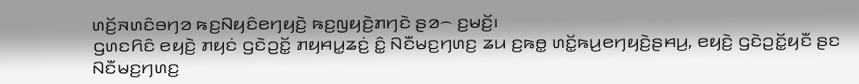ꤛꤢꤩ꤬ꤏꤛꤢꤨꤋꤚꤤ ꤒꤢ꤬ꤡꤟꤢꤨꤕꤚꤟꤢꤧ꤬ ꤒꤢ꤬ꤜꤟꤢꤧ꤬ꤊꤚꤢꤧ ꤔꤤ꤮ ꤢ꤬ꤗꤢꤩ꤬꤯
ꤞꤛꤢꤖꤢꤨ ꤕꤟꤢꤧ꤬ ꤊꤟꤢꤦ ꤞꤢꤧꤑꤢꤩ꤭ ꤊꤟꤌꤣ꤭ꤘꤢꤦ꤬ ꤢꤨ꤭ ꤡꤢꤪꤗꤢ꤬ꤚꤛꤢ꤬ ꤘꤣ ꤢ꤬ꤒꤥ꤭ ꤛꤢꤩ꤭ꤒꤣ꤬ꤕꤚꤟꤢꤧ꤬ꤔꤌꤣ꤬, ꤕꤟꤢꤧ꤬ ꤞꤢꤧꤑꤢꤩ꤭ꤟꤢꤪ ꤔꤢ ꤡꤢꤪꤗꤢ꤬ꤚꤛꤢ꤬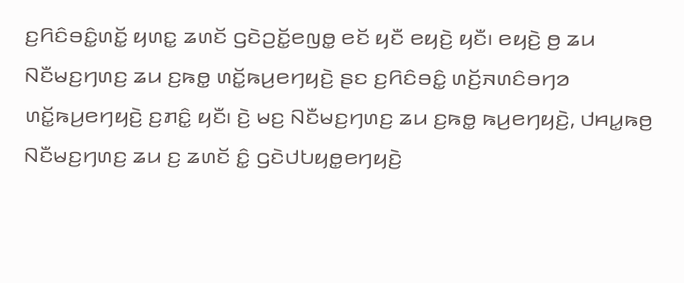ꤢ꤬ꤖꤢꤨꤋꤢꤨ꤭ꤛꤢꤩ꤭ ꤟꤛꤢ꤭ ꤘꤛꤢꤩ ꤞꤢꤧꤑꤢꤩ꤭ꤕꤜꤥ꤭ ꤕꤢꤩ ꤟꤢꤪ ꤕꤟꤢꤧ꤬ ꤟꤢꤪ꤯ ꤕꤟꤢꤧ꤬ ꤥ꤬ ꤘꤣ ꤡꤢꤪꤗꤢ꤬ꤚꤛꤢ꤬ ꤘꤣ ꤢ꤬ꤒꤥ꤭ ꤛꤢꤩ꤭ꤒꤣ꤬ꤕꤚꤟꤢꤧ꤬ ꤔꤢ ꤢ꤬ꤖꤢꤨꤋꤢꤨ꤭ ꤛꤢꤩ꤬ꤏꤛꤢꤨꤋꤚꤤ ꤛꤢꤩ꤭ꤒꤣ꤬ꤕꤚꤟꤢꤧ꤬ ꤢ꤬ꤊꤢꤨ꤭ ꤟꤢꤪ꤯ ꤢꤧ꤬ ꤗꤢ꤬ ꤡꤢꤪꤗꤢ꤬ꤚꤛꤢ꤬ ꤘꤣ ꤢ꤬ꤒꤥ꤭ ꤒꤣ꤬ꤕꤚꤟꤢꤧ꤬, ꤓꤌꤣ꤭ꤒꤥ꤬ ꤡꤢꤪꤗꤢ꤬ꤚꤛꤢ꤬ ꤘꤣ ꤢ꤬ ꤘꤛꤢꤩ ꤢꤨ꤭ ꤞꤢꤧꤓꤝꤟꤥ꤭ꤕꤚꤟꤢꤧ꤬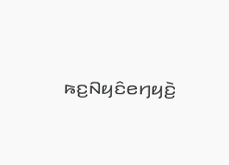ꤒꤢ꤬ꤡꤟꤢꤨꤕꤚꤟꤢꤧ꤬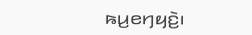ꤒꤣ꤬ꤕꤚꤟꤢꤧ꤬꤯